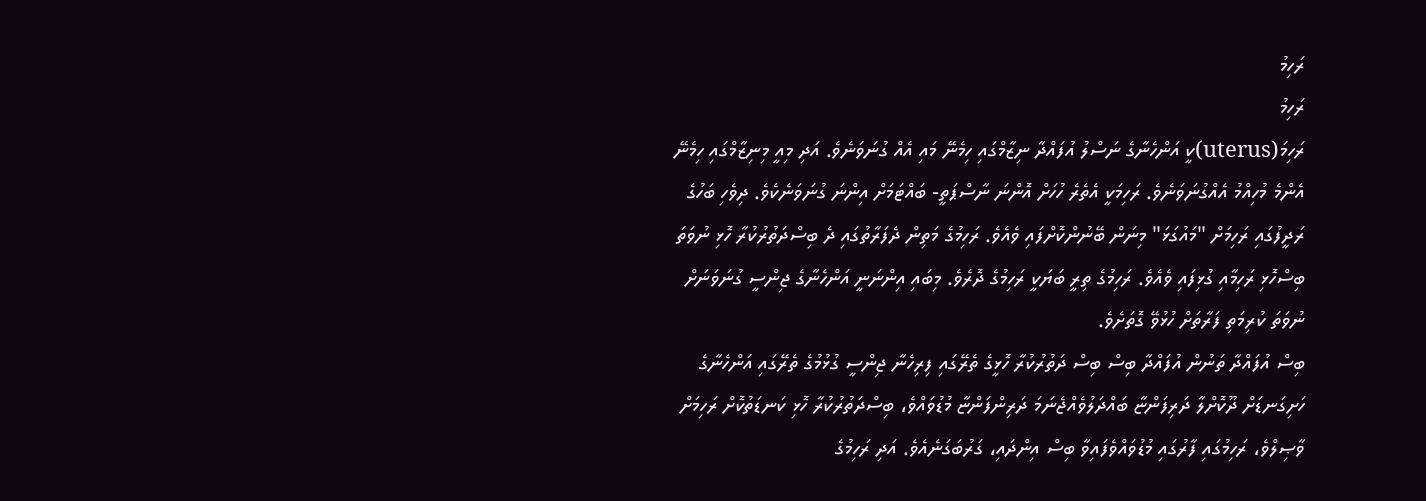ރަހިމު
ރަހިމު
ރަހިމަ(uterus)ކީ އަންހެނާގެ ނަސްލު އުފައްދާ ނިޒާމްގައި ހިމެނޭ މައި އެއް ގުނަވަނެވެ. އަދި މިއީ މިނިޒާމްގައި ހިމެނޭ އެންމެ މުހިއްމު އެއްގުނަވަނެވެ. ރަހިމަކީ އެތެރެ ހުހަށް އޮންނަ ނާސްޕަތީ- ބައްޓަމަށް އިންނަ ގުނަވަނެކެވެ. ދިވެހި ބަހުގެ ރަދީފުގައި ރަހިމަށް "މައުގަޅަ" މިނަން ބޭނުންކޮށްފައި ވެއެވެ. ރަހިމުގެ މަތިން ދެފަރާތުގައި ދެ ބިސްދަތުރުކުރާ ހޮޅި ނުވަތަ ބިސްހޮޅި ރަހިމާއި ގުޅިފައި ވެއެވެ. ރަހިމުގެ ތިރީ ބަޔަކީ ރަހިމުގެ ދޮރެވެ. މިބައި އިންނަނީ އަންހެނާގެ ޖިންސީ ގުނަވަނަށް ނުވަތަ ކުރިމަތި ފަރާތަށް ހުޅުވޭ ގޮތަށެވެ.
ބިސް އުފައްދާ ތަނުން އުފައްދާ ބިސް ބިސް ދަތުރުކުރާ ހޮޅީގެ ތެރޭގައި ފިރިހެނާ ޖިންސީ ގުޅުމުގެ ތެރޭގައި އަންހެނާގެ ހަށިގަނޑަށް ދޫކޮށްލާ ދަރިފަންޏާ ބައްދަލުވެއްޖެނަމަ ދަރިންފަންޏާ މުޑުވައްވެ، ބިސްދަތުރުކުރާ ހޮޅި ކަނޑަތުކޮށް ރަހިމަށް ވާޞިލްވެ، ރަހިމުގައި ފާރުގައި މުޑުވައްވެފައިވާ ބިސް އިންދައި، ގަރުބަގަނެއެވެ. އަދި ރަހިމުގެ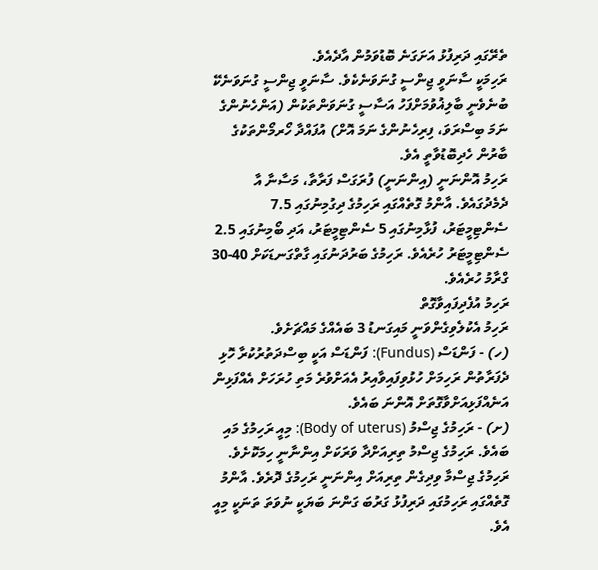ތެރޭގައި ދަރިފުޅު އަށަގަނެ ބޮޑުވަމުން އާދެއެވެ.
ރަހިމަކީ ސާނަވީ ޖިންސީ ގުނަވަނެކެވެ. ސާނަވީ ޖިންސީ ގުނަވަނެކޭ ބުނެވެނީ ބާލިޣުވުމަށްފަހު އަސާސީ ގުނަވަންތަކުން (އަންހެނުންގެ ނަމަ ބިސްރަވަ، ފިރިހެނުންގެ ނަމަ އޮށް) އުފައްދާ ހޯރމޯންތަކުގެ ބާރުން ހެދިބޮޑުވާތީ އެވެ.
ރަހިމު އޮންނަނީ (އިންނަނީ) ފުރަގަސް ފަރާތާ، މަސާނާ އާ ދެމެދުގައެވެ. އާންމު ގޮތެއްގައި ރަހިމުގެ ދިގުމިނުގައި 7.5 ސެންޓިމީޓަރު، ފުޅާމިނުގައި 5 ސެންޓިމީޓަރު، އަދި ބޯމިނުގައި 2.5 ސެންޓިމީޓަރު ހުރެއެވެ. ރަހިމުގެ ބަރުދަނުގައި ގާތްގަނޑަކަށް 40-30 ގްރާމު ހުރެއެވެ.
ރަހިމު އުފެދިފައިވާގޮތް
ރަހިމު އެކުލެވިގެންވަނީ މައިގަނޑު 3 ބައެއްގެ މައްޗަށެވެ.
(ހ) - ފަންޑަސް (Fundus): ފަންޑަސް އަކީ ބިސްދަތުރުކުރާ ހޮޅި ދެފަރާތުން ރަހިމަށް ހުޅުވިފައިވާއިރު އެއަށްވުރެ މަތި ހުރަހަށް އެއްފަޅިން އަނެއްފަޅިއަށްވާގޮތަށް އޮންނަ ބައެވެ.
(ށ) - ރަހިމުގެ ޖިސްމު (Body of uterus): މިއީ ރަހިމުގެ މައި ބައެވެ. ރަހިމުގެ ޖިސްމު ތިރިއަށްދާ ވަރަކަށް އިންނާނީ ހިމަކޮށެވެ. ރަހިމުގެ ޖިސްމާ ވިދިގެން ތިރިއަށް އިންނަނީ ރަހިމުގެ ދޮރެވެ. އާންމު ގޮތެއްގައި ރަހިމުގައި ދަރިފުޅު ގަރުބަ ގަންނަ ބަޔަކީ ނުވަތަ ތަނަކީ މިއީ އެވެ.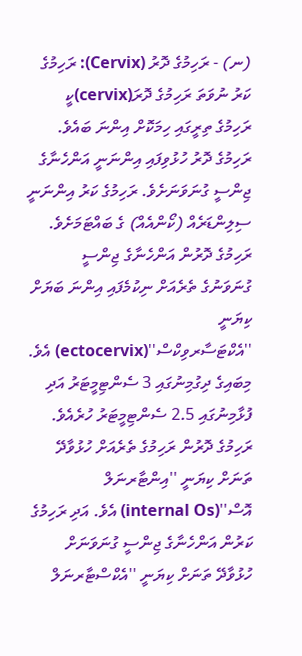(ނ) - ރަހިމުގެ ދޮރު (Cervix): ރަހިމުގެ ކަރު ނުވަތަ ރަހިމުގެ ދޮރަ(cervix)ކީ ރަހިމުގެ ތިރީގައި ހިމަކޮށް އިންނަ ބައެވެ. ރަހިމުގެ ދޮރު ހުޅުވިފައި އިންނަނީ އަންހެނާގެ ޖިންސީ ގުނަވަނަށެވެ. ރަހިމުގެ ކަރު އިންނަނީ ސިލިންޑަރެއް (ކޯންއެއް) ގެ ބައްޓަމަށެވެ. ރަހިމުގެ ދޮރުން އަންހެނާގެ ޖިންސީ ގުނަވަނުގެ ތެރެއަށް ނިކުމެފައި އިންނަ ބަޔަށް ކިޔަނީ ''އެކްޓަސާރވިކްސް''(ectocervix) އެވެ. މިބައިގެ ދިގުމިނުގައި 3 ސެންޓިމީޓަރު އަދި ފުޅާމިނުގައި 2.5 ސެންޓިމީޓަރު ހުރެއެވެ. ރަހިމުގެ ދޮރުން ރަހިމުގެ ތެރެއަށް ހުޅުވާދޭ ތަނަށް ކިޔަނީ ''އިންޓާރނަލް އޮސް''(internal Os) އެވެ. އަދި ރަހިމުގެ ކަރުން އަންހެނާގެ ޖިންސީ ގުނަވަނަށް ހުޅުވާދޭ ތަނަށް ކިޔަނީ ''އެކްސްޓާރނަލް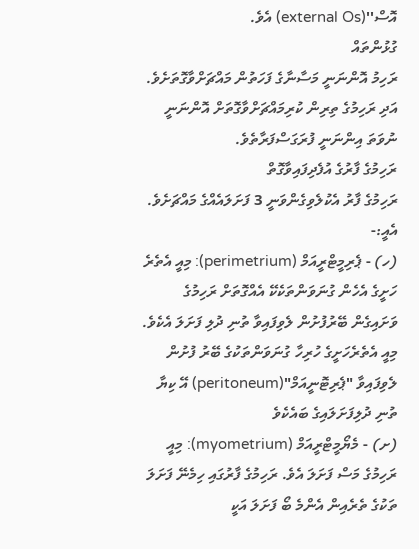އޮސް''(external Os) އެވެ.
ގުޅުންތައް
ރަހިމު އޮންނަނީ މަސާނާގެ ފަހަތުން މައްޗަށްވާގޮތަށެވެ. އަދި ރަހިމުގެ ތިރިން ކުރިމައްޗަށްވާގޮތަށް އޮންނަނީ ނުވަތަ އިންނަނީ ފުރަގަސްފަރާތެވެ.
ރަހިމުގެ ފާރުގެ އުފެދިފައިވާގޮތް
ރަހިމުގެ ފާރު އެކުލެވިގެންވަނީ 3 ފަށަލައެއްގެ މައްޗަށެވެ. އެއީ:-
(ހ) - ޕެރިމީޓްރީއަމް (perimetrium): މިއީ އެތެރެ ހަށީގެ އެހެން ގުނަވަންތަކެކޭ އެއްގޮތަށް ރަހިމުގެ ވަށައިގެން ބޭރުފުށުން ލެވިފައިވާ ތުނި ދުލި ފަށަލަ އެކެވެ. މިއީ އެތެރެހަށީގެ ހުރިހާ ގުނަވަންތަކުގެ ބޭރު ފުށުން ލެވިފައިވާ "ޕެރިޓޮނީއަމް"(peritoneum) އޭ ކިޔާ ތުނި ދުލިފަށަލައިގެ ބައެކެވެ
(ށ) - މެޔޯމީޓްރީއަމް (myometrium): މިއީ ރަހިމުގެ މަސް ފަށަލަ އެވެ. ރަހިމުގެ ފާރުގައި ހިމެނޭ ފަށަލަ ތަކުގެ ތެރެއިން އެންމެ ބޯ ފަށަލަ އަކީ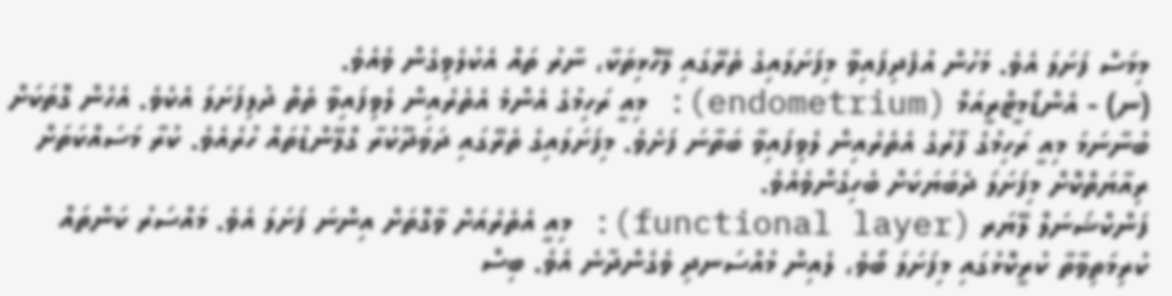މިމަސް ފަށަލަ އެވެ. މަހުން އުފެދިފައިވާ މިފަށަލައިގެ ތެރޭގައި ލޭހޮޅިތަކާ، ނާރު ތައް އެކުލެވިގެން ވެއެވެ.
(ނ) - އެންޑޯމީޓްރީއަމް (endometrium): މިއީ ރަހިމުގެ އެންމެ އެތެރެއިން ލެވިފައިވާ ތެތް ދުލިފަށަލަ އެކެވެ. އެހެން ގޮތަކަށް ބުނާނަމަ މިއީ ރަހިމުގެ ފާރުގެ އެތެރެއިން ލެވިފައިވާ ބަތާނަ ފަށެވެ. މިފަށަލައިގެ ތެރޭގައި ދަވަދޫކުރާ ގްލޭންޑުތައް ހުރެއެވެ. ކުރާ މަސައްކަތަށް ރިއާޔަތްކޮށް މިފަށަލަ ދެބަޔަކަށް ބެހިގެންވެއެވެ.
ފަންކްޝަނަލް ލޭޔަރ (functional layer): މިއީ އެތެރެއަށް ވާގޮތަށް އިންނަ ފަށަލަ އެވެ. މައްސަރު ކަންތައް ކުރިމަތިވާތާ ކުރީކޮޅުގައި މިފަށަލަ ބޯވެ، ލެއިން މުއްސަނދި ވެގެންދާނެ އެވެ. ބިސް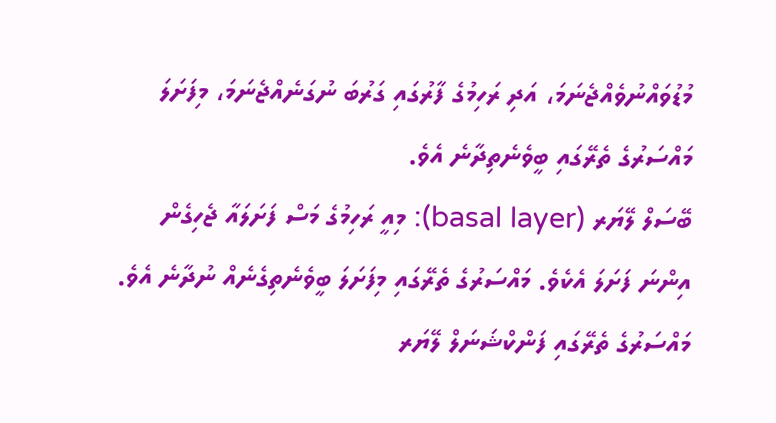މުޑުވައްނުވެއްޖެނަމަ، އަދި ރަހިމުގެ ފާރުގައި ގަރުބަ ނުގަނެއްޖެނަމަ، މިފަށަލަ މައްސަރުގެ ތެރޭގައި ބީވެނެތިދާނެ އެވެ.
ބޭސަލް ލޭޔަރ (basal layer): މިއީ ރަހިމުގެ މަސް ފަށަލައާ ޖެހިގެން އިންނަ ފަށަލަ އެކެވެ. މައްސަރުގެ ތެރޭގައި މިފަށަލަ ބީވެނެތިގެނެއް ނުދާނެ އެވެ. މައްސަރުގެ ތެރޭގައި ފަންކްޝަނަލް ލޭޔަރ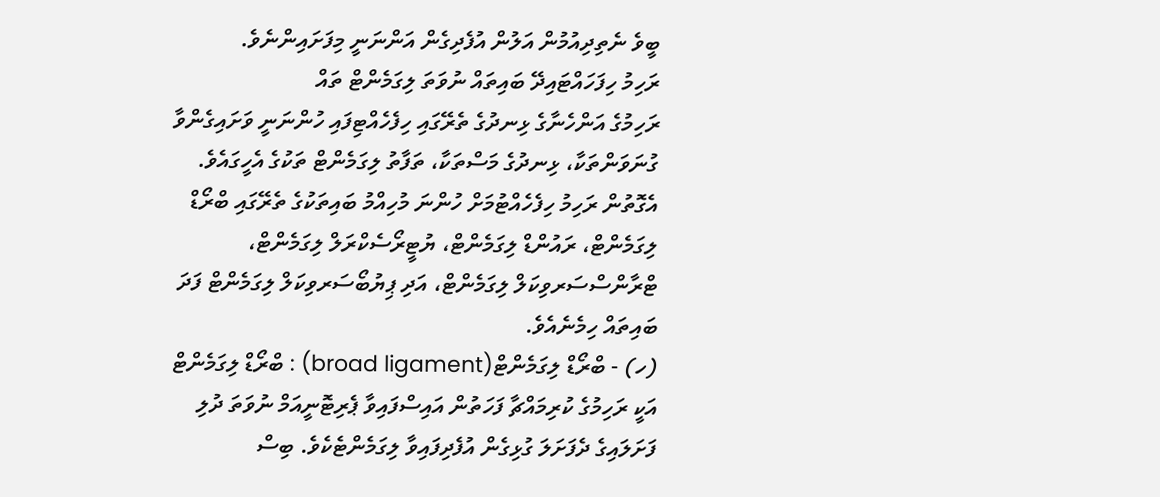ބީވެ ނެތިދިއުމުން އަލުން އުފެދިގެން އަންނަނީ މިފަށައިންނެވެ.
ރަހިމު ހިފަހައްޓައިދޭ ބައިތައް ނުވަތަ ލިގަމެންޓް ތައް
ރަހިމުގެ އަންހެނާގެ ޅިނދުގެ ތެރޭގައި ހިފެހެއްޓިފައި ހުންނަނީ ވަށައިގެންވާ ގުނަވަންތަކާ، ޅިނދުގެ މަސްތަކާ، ތަފާތު ލިގަމެންޓް ތަކުގެ އެހީގައެވެ. އެގޮތުން ރަހިމު ހިފެހެއްޓުމަށް ހުންނަ މުހިއްމު ބައިތަކުގެ ތެރޭގައި ބްރޯޑް ލިގަމެންޓް، ރައުންޑް ލިގަމެންޓް، ޔުޓީރޯސެކްރަލް ލިގަމެންޓް، ޓްރާންސްސަރވިކަލް ލިގަމެންޓް، އަދި ޕިޔުބޯސަރވިކަލް ލިގަމެންޓް ފަދަ ބައިތައް ހިމެނެއެވެ.
(ހ) - ބްރޯޑް ލިގަމެންޓް(broad ligament) : ބްރޯޑް ލިގަމެންޓް އަކީ ރަހިމުގެ ކުރިމައްޗާ ފަހަތުން އައިސްފައިވާ ޕެރިޓޮނީއަމް ނުވަތަ ދުލި ފަށަލައިގެ ދެފަށަލަ ގުޅިގެން އުފެދިފައިވާ ލިގަމެންޓެކެވެ. ބިސް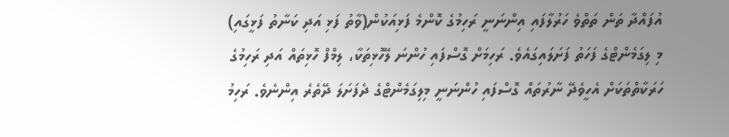އުފައްދާ ތަން ތަތްވެ ހަރުލާފައި އިންނަނީ ރަހިމުގެ ކޮންމެ ފަޅިއަކުން(ވާތު ފަޅި އަދި ކަނާތު ފަޅީގައި) މި ލިގަމެންޓްގެ ފަހަތު ފަށަލައިގައެވެ. ރަހިމަށް ގޮސްފައި ހުންނަ ލޭހޮޅިތަކާ، ލިމްފް ހޮޅިތައް އަދި ރަހިމުގެ ހަރަކާތްތަކަށް އެހީވެދޭ ނާރުތައް ގޮސްފައި ހުންނަނީ މިލިގަމެންޓްގެ ދެފަށަލަ ދޭތެރެ އިންނެވެ. ރަހިމު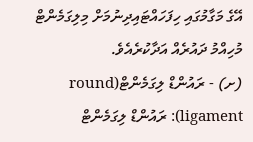އޭގެ މަގާމުގައި ހިފަހައްޓައިދިނުމަށް މިލިގަމެންޓް މުހިއްމު ދައުރެއް އަދާކުރެއެވެ.
(ށ) - ރައުންޑް ލިގަމެންޓް(round ligament): ރައުންޑް ލިގަމެންޓް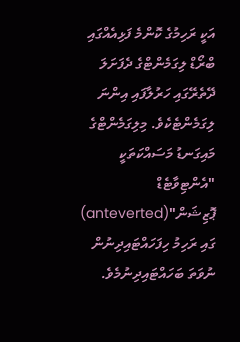އަކީ ރަހިމުގެ ކޮންމެ ފަޅިއެއްގައި ބްރޯޑް ލިގަމެންޓްގެ ދެފަށަލަ ދޭތެރޭގައި ހަރުލާފައި އިންނަ ލިގަމެންޓެކެވެ. މިލިގަމެންޓްގެ މައިގަނޑު މަސައްކަތަކީ "އެންޓިވާޓެޑް ޕޮޒިޝަން"(anteverted) ގައި ރަހިމު ހިފަހައްޓައިދިނުން ނުވަތަ ބަހައްޓައިދިނުމެވެ.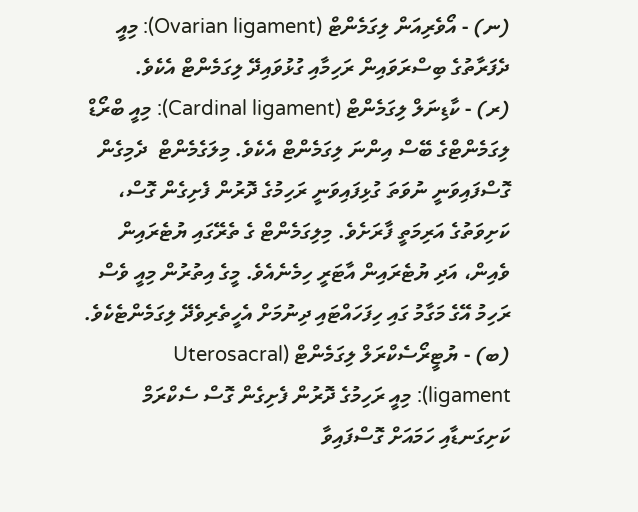(ނ) - އޯވެރިއަން ލިގަމެންޓް (Ovarian ligament): މިއީ ދެފަރާތުގެ ބިސްރަވައިން ރަހިމާއި ގުޅުވައިދޭ ލިގަމެންޓް އެކެވެ.
(ރ) - ކާޑިނަލް ލިގަމެންޓް (Cardinal ligament): މިއީ ބްރޯޑް ލިގަމެންޓްގެ ބޭސް އިންނަ ލިގަމެންޓް އެކެވެ. މިލަގެމެންޓް  ދެމިގެން ގޮސްފައިވަނީ ނުވަތަ ގުޅިފައިވަނީ ރަހިމުގެ ދޮރުން ފެށިގެން ގޮސް، ކަށިވަތުގެ އަރިމަތީ ފާރަށެވެ. މިލިގަމެންޓް ގެ ތެރޭގައި ޔުޓެރައިން ވެއިން، އަދި ޔުޓެރައިން އާޓަރީ ހިމެނެއެވެ. މީގެ އިތުރުން މިއީ ވެސް ރަހިމު އޭގެ މަގާމު ގައި ހިފަހައްޓައި ދިނުމަށް އެހީތެރިވެދޭ ލިގަމެންޓެކެވެ.
(ބ) - ޔުޓީރޯސެކްރަލް ލިގަމެންޓް (Uterosacral ligament): މިއީ ރަހިމުގެ ދޮރުން ފެށިގެން ގޮސް ސެކްރަމް ކަށިގަނޑާއި ހަމައަށް ގޮސްފައިވާ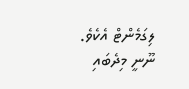ލިގަމެންޓް އެކެވެ. ނޫނީ މިދެބައި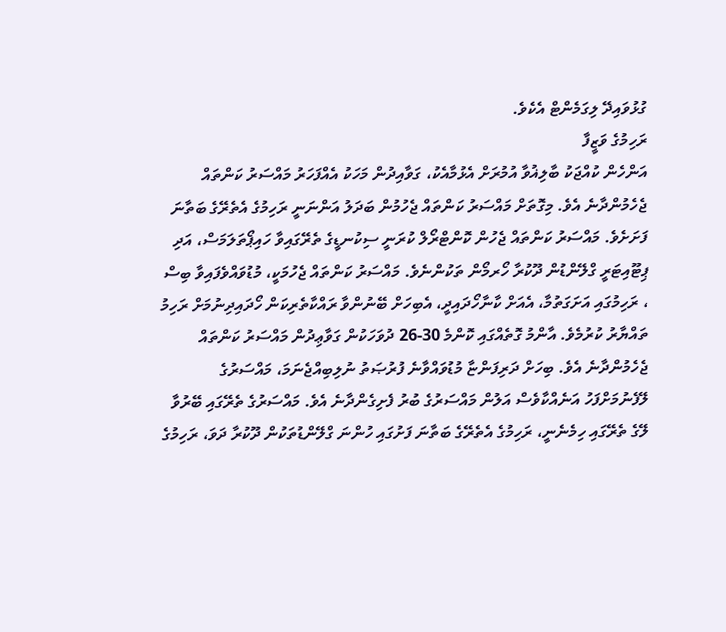ގުޅުވައިދޭ ލިގަމެންޓް އެކެވެ.
ރަހިމުގެ ވަޒީފާ
އަންހެން ކުއްޖަކު ބާލިޣުވާ އުމުރަށް އެޅުމާއެކު، ގަވާއިދުން މަހަކު އެއްފަހަރު މައްސަރު ކަންތައް ޖެހެމުންދާނެ އެވެ. މިގޮތަށް މައްސަރު ކަންތައް ޖެހުމުން ބަދަލު އަންނަނީ ރަހިމުގެ އެތެރޭގެ ބަތާނަ ފަށަށެވެ. މައްސަރު ކަންތައް ޖެހުން ކޮންޓްރޯލް ކުރަނީ ސިކުނޑީގެ ތެރޭގައިވާ ހައިޕޯތަލަމަސް، އަދި ޕިޓޫއިޓަރީ ގްލޭންޑުން ދޫކުރާ ހޯރމޯން ތަކުންނެވެ. މައްސަރު ކަންތައް ޖެހުމަކީ، މުޑުވައްވެފައިވާ ބިސް ، ރަހިމުގައި އަށަގަތުމާ، އެއަށް ކާނާހޯދައިދީ، އެބިހަށް ބޭނުންވާ ރައްކާތެރިކަން ހޯދައިދިނުމަށް ރަހިމު ތައްޔާރު ކުރުމެވެ. އާންމު ގޮތެއްގައި ކޮންމެ 30-26 ދުވަހަކުން ގަވާޢިދުން މައްސަރު ކަންތައް ޖެހެމުންދާނެ އެވެ. ބިހަށް ދަރިފަންޏާ މުޑުވައްވާނެ ފުރުޞަތު ނުލިބިއްޖެނަމަ، މައްސަރުގެ ލޭފެނުމަށްފަހު އަނެއްކާވެސް އަލުން މައްސަރުގެ ބުރު ފެށިގެންދާނެ އެވެ. މައްސަރުގެ ތެރޭގައި ބޭރުވާ ލޭގެ ތެރޭގައި ހިމެނެނީ، ރަހިމުގެ އެތެރޭގެ ބަތާނަ ފަށުގައި ހުންނަ ގްލޭންޑުތަކުން ދޫކުރާ ދަވަ، ރަހިމުގެ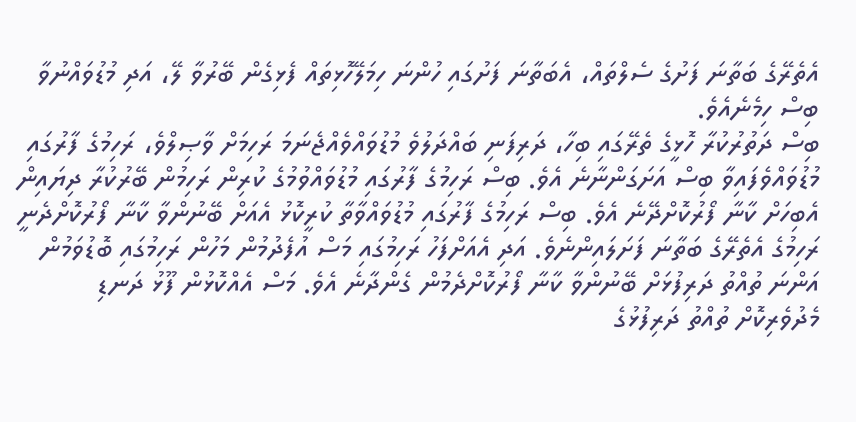އެތެރޭގެ ބަތާނަ ފަށުގެ ސެލްތައް، އެބަތާނަ ފަށުގައި ހުންނަ ހިމަލޭހޮޅިތައް ފެޅިގެން ބޭރުވާ ލޭ، އަދި މުޑުވައްނުވާ ބިސް ހިމެނެއެވެ.
ބިސް ދަތުރުކުރާ ހޮޅީގެ ތެރޭގައި ބިހާ، ދަރިފަނި ބައްދަލުވެ މުޑުވައްވެއްޖެނަމަ ރަހިމަށް ވާޞިލްވެ، ރަހިމުގެ ފާރުގައި މުޑުވައްވެފައިވާ ބިސް އަށަގަންނާނެ އެވެ. ބިސް ރަހިމުގެ ފާރުގައި މުޑުވައްވުމުގެ ކުރިން ރަހިމުން ބޭރުކުރާ ދިޔައިން އެބިހަށް ކާނާ ފޯރުކޮށްދޭނެ އެވެ. ބިސް ރަހިމުގެ ފާރުގައި މުޑުވައްވާތާ ކުރީކޮޅު އެއަށް ބޭނުންވާ ކާނާ ފޯރުކޮށްދެނީ ރަހިމުގެ އެތެރޭގެ ބަތާނަ ފަށަލައިންނެވެ. އަދި އެއަށްފަހު ރަހިމުގައި މަސް އުފެދުމުން މަހުން ރަހިމުގައި ބޮޑުވަމުން އަންނަ ތުއްތު ދަރިފުޅަށް ބޭނުންވާ ކާނާ ފޯރުކޮށްދެމުން ގެންދާނެ އެވެ. މަސް އެއްކޮޅުން ފޫޅު ދަނޑި މެދުވެރިކޮށް ތުއްތު ދަރިފުޅުގެ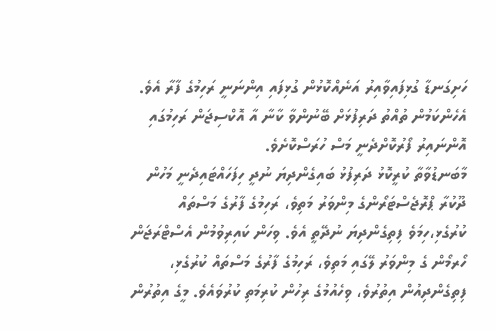ހަށިގަނޑާ ގުޅިފައިވާއިރު އަނެއްކޮޅުން ގުޅިފައި އިންނަނީ ރަހިމުގެ ފާރާ އެވެ. އެހެންކަމުން ތުއްތު ދަރިފުޅަށް ބޭނުންވާ ކާނާ އާ އޮކްސިޖަން ރަހިމުގައި އޮންނައިރު ފޯރުކޮށްދެނީ މަސް ހުރަސްކޮށެވެ.
މާބަނޑުވާތާ ކުރީކޮޅު ދަރިފުޅު ބައިގެންދިޔަ ނުދީ ހިފަހައްޓައިދެނީ މަހުން ދޫކުރާ ޕްރޮޖެސްޓަރޯންގެ މިންވަރު މަތިވެ، ރަހިމުގެ ފާރުގެ މަސްތައް ކުރުގެޅި،ހިމަވެ ފިތިގެންދިޔަ ނުދޭތީ އެވެ. ވިހަން ކައިރިވުމުން އެސްޓްރަޖަން ހޯރމޯން ގެ މިންވަރު ލޭގައި މަތިވެ، ރަހިމުގެ ފާރުގެ މަސްތައް ކުރުގެޅި، ފިތިގެންދިއުން އިތުރުވެ، ވިހެއުމުގެ ރިހުން ކުރިމަތި ކުރުވައެވެ. މީގެ އިތުރުން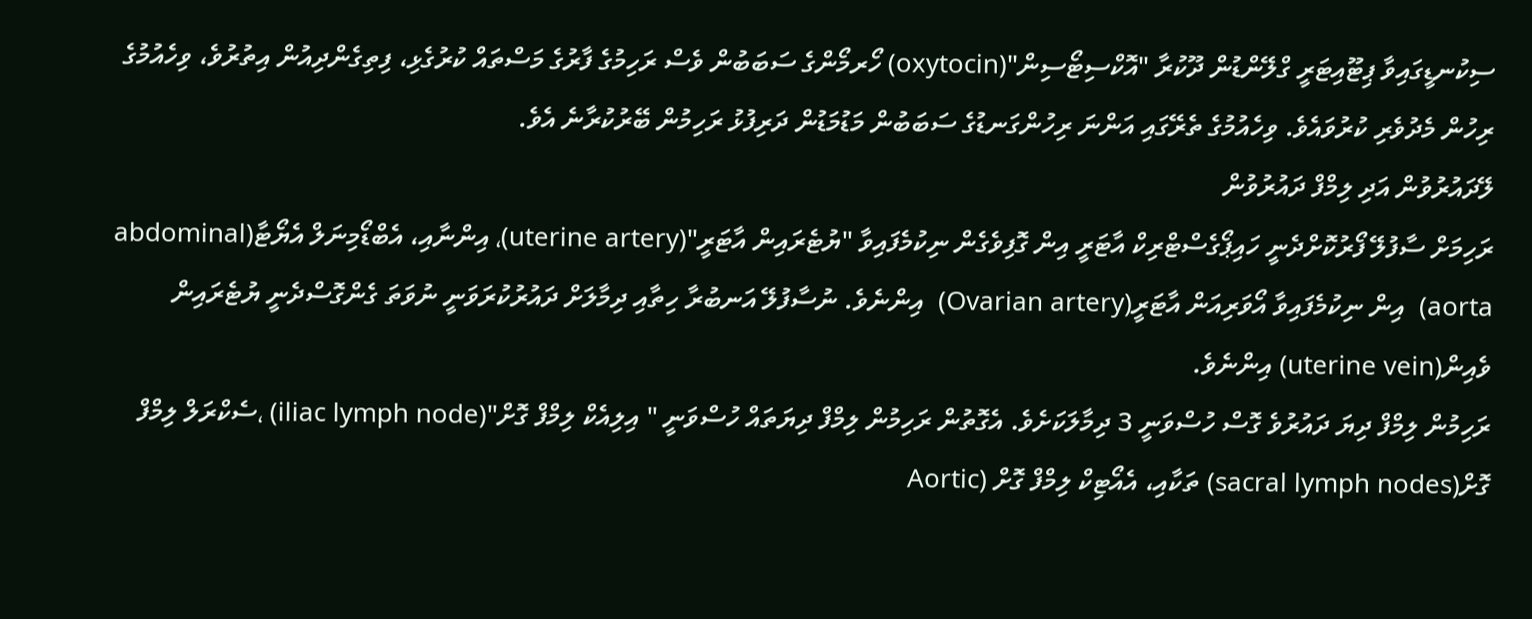ސިކުނޑީގައިވާ ޕިޓޫއިޓަރީ ގްލޭންޑުން ދޫކުރާ "އޮކްސިޓޯސިން"(oxytocin) ހޯރމޯންގެ ސަބަބުން ވެސް ރަހިމުގެ ފާރުގެ މަސްތައް ކުރުގެޅި، ފިތިގެންދިއުން އިތުރުވެ، ވިހެއުމުގެ ރިހުން މެދުވެރި ކުރުވައެވެ. ވިހެއުމުގެ ތެރޭގައި އަންނަ ރިހުންގަނޑުގެ ސަބަބުން މަޑުމަޑުން ދަރިފުޅު ރަހިމުން ބޭރުކުރާނެ އެވެ.
ލޭދައުރުވުން އަދި ލިމްފް ދައުރުވުން
ރަހިމަށް ސާފުލޭ ފޯރުކޮށްދެނީ ހައިޕޯގެސްޓްރިކް އާޓަރީ އިން ގޮފިވެގެން ނިކުމެފައިވާ "ޔުޓެރައިން އާޓަރީ"(uterine artery)، އިންނާއި، އެބްޑޯމިނަލް އެޔޯޓާ(abdominal aorta)  އިން ނިކުމެފައިވާ އޯވަރިއަން އާޓަރީ(Ovarian artery)  އިންނެވެ. ނުސާފުލޭ އަނބުރާ ހިތާއި ދިމާލަށް ދައުރުކުރަވަނީ ނުވަތަ ގެންގޮސްދެނީ ޔުޓެރައިން ވެއިން(uterine vein) އިންނެވެ.
ރަހިމުން ލިމްފް ދިޔަ ދައުރުވެ ގޮސް ހުސްވަނީ 3 ދިމާލަކަށެވެ. އެގޮތުން ރަހިމުން ލިމްފް ދިޔަތައް ހުސްވަނީ " އިލިއެކް ލިމްފް ގޮށް"(iliac lymph node) ،ސެކްރަލް ލިމްފް ގޮށް(sacral lymph nodes) ތަކާއި، އެއޯޓިކް ލިމްފް ގޮށް (Aortic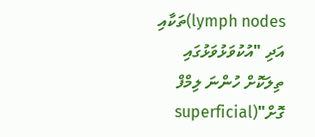lymph nodes)ތަކާއި އަދި "އުކުވަޅުވަޅުގައި ތިލަކޮށް ހުންނަ ލިމްފް ގޮށް"(superficial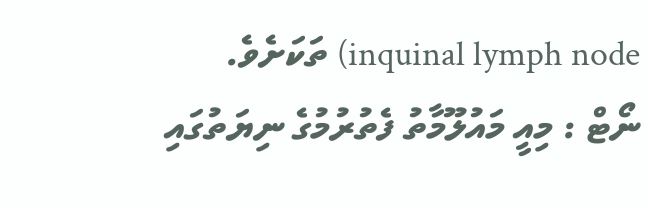inquinal lymph node) ތަކަށެވެ.
ނޯޓް : މިއީ މައުލޫމާތު ފެތުރުމުގެ ނިޔަތުގައި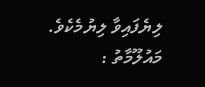ލިޔެފައިވާ ލިޔުމެކެވެ.
މައުލޫމާތު :